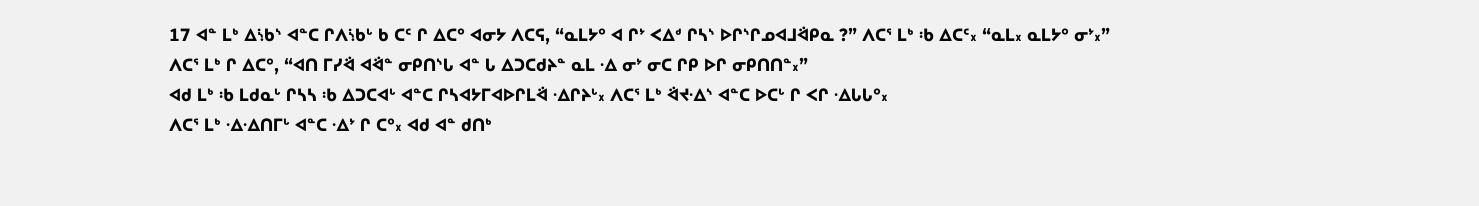17 ᐊᓐ ᒪᒃ ᐃᔎᔅ ᐊᓐᑕ ᒋᐱᔎᒡ ᑲ ᑕᑦ ᒋ ᐃᑕᐤ ᐊᓂᔭ ᐱᑕᕋ, “ᓇᒪᔭᐤ ᐊ ᒋᔾ ᐸᐃᒄ ᒋᓴᔅ ᐅᒋᔅᒋᓄᐊᒧᐛᑭᓇ ?” ᐱᑕᕐ ᒪᒃ ᒂ ᐃᑕᑦ᙮ “ᓇᒪ᙮ ᓇᒪᔭᐤ ᓂᔾ᙮”
ᐱᑕᕐ ᒪᒃ ᒋ ᐃᑕᐤ, “ᐊᑎ ᒥᓯᐛ ᐊᐛᓐ ᓂᑭᑎᔅᒐ ᐊᓐ ᒐ ᐃᑐᑕᑯᔨᓐ ᓇᒪ ᐎ ᓂᔾ ᓂᑕ ᒋᑭ ᐅᒋ ᓂᑭᑎᑎᓐ᙮”
ᐊᑯ ᒪᒃ ᒂ ᒪᑯᓇᒡ ᒋᓴᓴ ᒂ ᐃᑐᑕᐊᒡ ᐊᓐᑕ ᒋᓴᐊᔭᒥᐊᐅᒋᒪᐛ ᐎᒋᔨᒡ᙮ ᐱᑕᕐ ᒪᒃ ᐛᔪᐎᔅ ᐊᓐᑕ ᐅᑕᒡ ᒋ ᐸᒋ ᐎᒐᒐᐤ᙮
ᐱᑕᕐ ᒪᒃ ᐎᐎᑎᒥᒡ ᐊᓐᑕ ᐎᔾ ᒋ ᑕᐤ᙮ ᐊᑯ ᐊᓐ ᑯᑎᒃ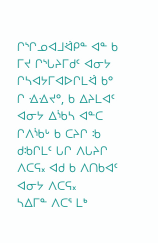ᒋᔅᒋᓄᐊᒧᐛᑭᓐ ᐊᓐ ᑲ ᒥᔪ ᒋᔅᒐᔨᒥᑯᑦ ᐊᓂᔭ ᒋᓴᐊᔭᒥᐊᐅᒋᒪᐛ ᑲᐤ ᒋ ᐎᐎᔪᐤ, ᑲ ᐃᔨᒪᐊᑦ ᐊᓂᔭ ᐃᔎᓴ ᐊᓐᑕ ᒋᐱᔎᒡ ᑲ ᑕᔨᒋ ᒂ ᑯᒂᒋᒪᑦ ᒐᒋ ᐱᒐᔨᒋ ᐱᑕᕋ᙮ ᐊᑯ ᑲ ᐱᑎᑲᐊᑦ ᐊᓂᔭ ᐱᑕᕋ᙮
ᓴᐃᒥᓐ ᐱᑕᕐ ᒪᒃ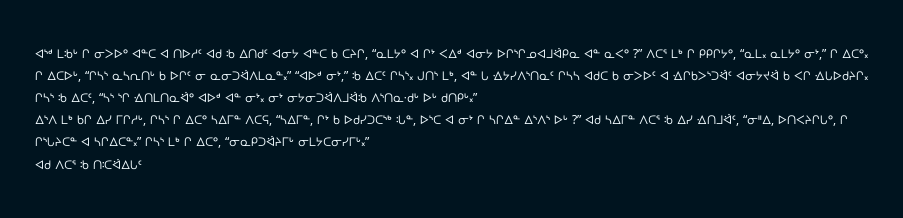ᐊᔅᒄ ᒪᒂᒡ ᒋ ᓂᐳᐅᐤ ᐊᓐᑕ ᐊ ᑎᐅᓱᑦ ᐊᑯ ᒂ ᐃᑎᑯᑦ ᐊᓂᔭ ᐊᓐᑕ ᑲ ᑕᔨᒋ, “ᓇᒪᔭᐤ ᐊ ᒋᔾ ᐸᐃᒄ ᐊᓂᔭ ᐅᒋᔅᒋᓄᐊᒧᐛᑭᓇ ᐊᓐ ᓇᐸᐤ ?” ᐱᑕᕐ ᒪᒃ ᒋ ᑭᑭᒋᔭᐤ, “ᓇᒪ᙮ ᓇᒪᔭᐤ ᓂᔾ,” ᒋ ᐃᑕᐤ᙮
ᒋ ᐃᑕᐅᒡ, “ᒋᓴᔅ ᓇᓴᕆᑎᒡ ᑲ ᐅᒋᑦ ᓂ ᓇᓂᑐᐛᐱᒪᓇᓐ᙮” “ᐊᐅᒄ ᓂᔾ,” ᒂ ᐃᑕᑦ ᒋᓴᔅ᙮ ᒍᑎᔅ ᒪᒃ, ᐊᓐ ᒐ ᐎᔭᓯᐱᔅᑎᓇᑦ ᒋᓴᓴ ᐊᑯᑕ ᑲ ᓂᐳᐅᑦ ᐊ ᐎᒋᑲᐳᔅᑐᐛᑦ ᐊᓂᔭᔪᐛ ᑲ ᐸᒋ ᐎᒐᐅᑯᔨᒋ᙮
ᒋᓴᔅ ᒂ ᐃᑕᑦ, “ᓴᔅ ᔅᒋ ᐎᑎᒪᑎᓇᐛᐤ ᐊᐅᒄ ᐊᓐ ᓂᔾ᙮ ᓂᔾ ᓂᔭᓂᑐᐛᐱᒧᐛᒂ ᐱᔅᑎᓇᐧᑯᒡ ᐅᒡ ᑯᑎᑭᒡ᙮”
ᐃᔅᐱ ᒪᒃ ᑲᒋ ᐃᓯ ᒥᒋᓱᒡ, ᒋᓴᔅ ᒋ ᐃᑕᐤ ᓴᐃᒥᓐ ᐱᑕᕋ, “ᓴᐃᒥᓐ, ᒋᔾ ᑲ ᐅᑯᓯᑐᑕᔅᒃ ᒠᓐ, ᐅᔅᑕ ᐊ ᓂᔾ ᒋ ᓴᒋᐃᓐ ᐃᔅᐱᔅ ᐅᒡ ?” ᐊᑯ ᓴᐃᒥᓐ ᐱᑕᕐ ᒂ ᐃᓯ ᐎᑎᒧᐛᑦ, “ᓂᐦᐃ, ᐅᑎᐸᔨᒋᒐᐤ, ᒋ ᒋᔅᒐᔨᑕᓐ ᐊ ᓴᒋᐃᑕᓐ᙮” ᒋᓴᔅ ᒪᒃ ᒋ ᐃᑕᐤ, “ᓂᓇᑭᑐᐛᔨᒥᒡ ᓂᒪᔭᑕᓂᓯᒥᒡ᙮”
ᐊᑯ ᐱᑕᕐ ᒂ ᑎᑥᐛᐃᒐᑦ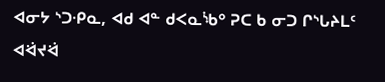ᐊᓂᔭ ᔅᑐᐧᑭᓇ, ᐊᑯ ᐊᓐ ᑯᐸᓇᔎᐤ ᕈᑕ ᑲ ᓂᑐ ᒋᔅᒐᔨᒪᑦ ᐊᐛᔪᐛ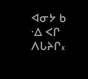ᐊᓂᔭ ᑲ ᐎ ᐸᒋ ᐱᒐᔨᒋ᙮